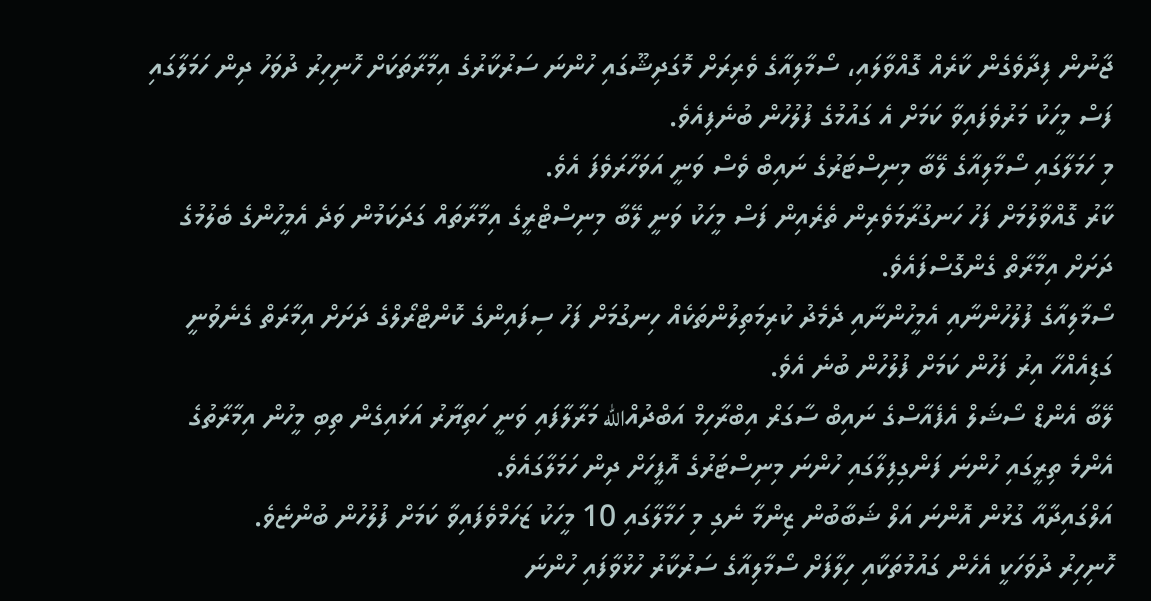ޖާނުން ފިދާވެގެން ކާރެއް ގޮއްވާލައި، ސޯމާލިއާގެ ވެރިރަށް މޮގަދިޝޫގައި ހުންނަ ސަރުކާރުގެ އިމާރާތަކަށް ހޮނިހިރު ދުވަހު ދިން ހަމަލާގައި ފަސް މީހަކު މަރުވެފައިވާ ކަމަށް އެ ގައުމުގެ ފުލުހުން ބުނެފިއެވެ.
މި ހަމަލާގައި ސޯމާލިއާގެ ލޭބާ މިނިސްޓަރުގެ ނައިބް ވެސް ވަނީ އަވަހާރަވެފަ އެވެ.
ކާރު ގޮއްވާލުމަށް ފަހު ހަނގުރާމަވެރިން ތެރެއިން ފަސް މީހަކު ވަނީ ލޭބާ މިނިސްޓްރީގެ އިމާރާތައް ގަދަކަމުން ވަދެ އެމީހުންގެ ބެލުމުގެ ދަށަށް އިމާރާތް ގެންގޮސްފައެވެ.
ސޯމާލިއާގެ ފުލުހުންނާއި އެމީހުންނާއި ދެމެދު ކުރިމަތިލުންތަކެއް ހިނގުމަށް ފަހު ސިފައިންގެ ކޮންޓްރޯލްގެ ދަށަށް އިމާރަތް ގެނެވުނީ ގަޑިއެއްހާ އިރު ފަހުން ކަމަށް ފުލުހުން ބުނެ އެވެ.
ލޭބާ އެންޑް ސޯޝަލް އެފެއާސްގެ ނައިބް ސާގަރް އިބްރާހިމް އަބްދުއްالله މަރާލާފައި ވަނީ ހަތިޔާރު އަޅައިގެން ތިބި މީހުން އިމާރާތުގެ އެންމެ ތިރީގައި ހުންނަ ފަންގިފިލާގައި ހުންނަ މިނިސްޓަރުގެ އޮފީހަށް ދިން ހަމަލާގައެވެ.
އަލްގައިދާއާ ގުޅުން އޮންނަ އަލް ޝަބާބުން ޒިންމާ ނެގި މި ހަމާލާގައި 10 މީހަކު ޒަހަމްވެފައިވާ ކަމަށް ފުލުހުން ބުންޏެވެ.
ހޮނިހިރު ދުވަހަކީ އެހެން ގައުމުތަކާއި ހިލާފަށް ސޯމާލިއާގެ ސަރުކާރު ހުޅުވާފައި ހުންނަ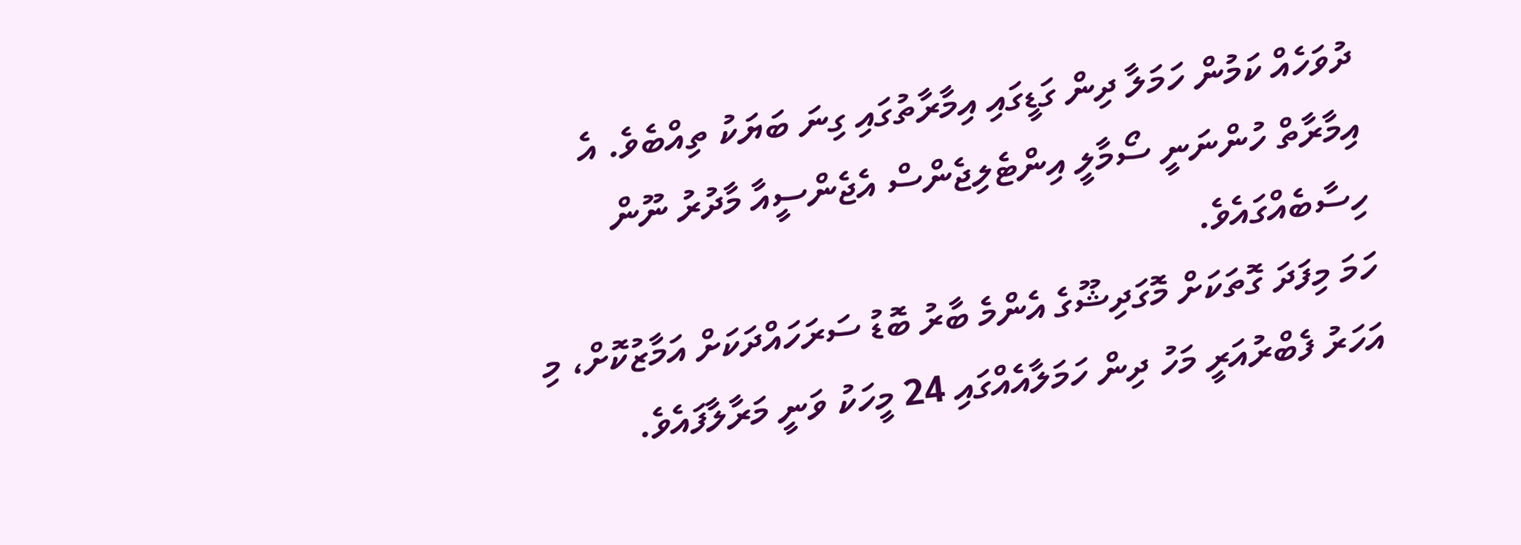ދުވަހެއް ކަމުން ހަމަލާ ދިން ގަޑީގައި އިމާރާތުގައި ގިނަ ބަޔަކު ތިއްބެވެ. އެ އިމާރާތް ހުންނަނީ ސޯމާލީ އިންޓެލިޖެންސް އެޖެންސީއާ މާދުރު ނޫން ހިސާބެއްގައެވެ.
ހަމަ މިފަދަ ގޮތަކަށް މޮގަދިޝޫގެ އެންމެ ބާރު ބޮޑު ސަރަހައްދަކަށް އަމާޒުކޮށް، މި އަހަރު ފެބްރުއަރީ މަހު ދިން ހަމަލާއެއްގައި 24 މީހަކު ވަނީ މަރާލާފައެވެ.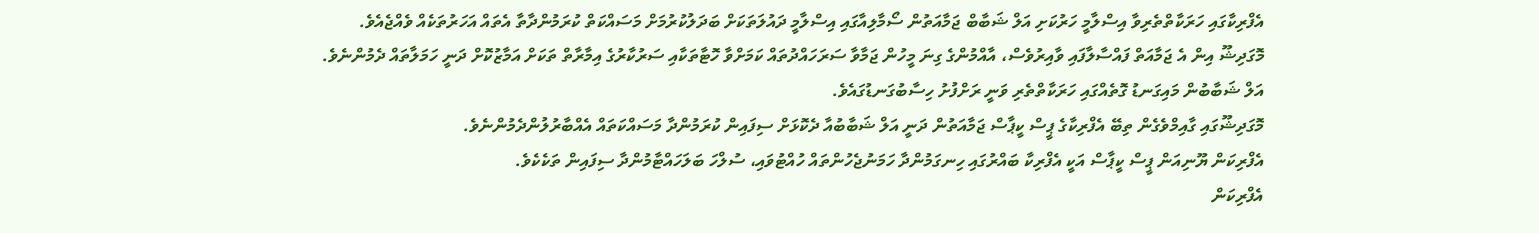އެފްރިކާގައި ހަރަކާތްތެރިވާ އިސްލާމީ ހަރުކަށި އަލް ޝަބާބް ޖަމާއަތުން ސޯމާލިއާގައި އިސްލާމީ ދައުލަތަކަށް ބަދަލުކުރުމަށް މަސައްކަތް ކުރަމުންދާތާ އެތައް އަހަރުތަކެއް ވެއްޖެއެވެ.
މޮގަދިޝޫ އިން އެ ޖަމާއަތް ފައްސާލާފައި ވާއިރުވެސް، އާއްމުންގެ ގިނަ މީހުން ޖަމާވާ ސަރަހައްދުތައް ކަމަށްވާ ހޮޓާތަކާއި ސަރުކާރުގެ އިމާރާތް ތަކަށް އަމާޒުކޮށް ދަނީ ހަމަލާތައް ދެމުންނެވެ.
އަލް ޝަބާބުން މައިގަނޑު ގޮތެއްގައި ހަރަކާތްތެރި ވަނީ ރަށްފުށު ހިސާބުގަނޑުގައެވެ.
މޮގަދިޝޫގައި ގާއިމްވެގެން ތިބޭ އެފްރިކާގެ ޕީސް ކީޕާސް ޖަމާއަތުން ދަނީ އަލް ޝަބާބުއާ ދެކޮޅަށް ސިފައިން ކުރަމުންދާ މަސައްކަތައް އެއްބާރުލުންދެމުންނެވެ.
އެފްރިކަން ޔޫނިއަން ޕީސް ކީޕާސް އަކީ އެފްރިކާ ބައްރުގައި ހިނގަމުންދާ ހަމަނުޖެހުންތައް ހުއްޓުވައި، ސުލްހަ ބަލަހައްޓާމުންދާ ސިފައިން ތަކެކެވެ.
އެފްރިކަން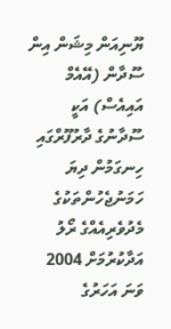ޔޫނިއަން މިޝަން އިން ސޫދާން (އޭއެމް އައިއެސް) އަކީ ސޫދާނުގެ ދާރުފޫރްގައި ހިނގަމުން ދިޔަ ހަމަނުޖެހުންތަކުގެ މެދުވެރިއެއްގެ ރޯލު އަދާކުރުމަށް 2004 ވަނަ އަހަރުގެ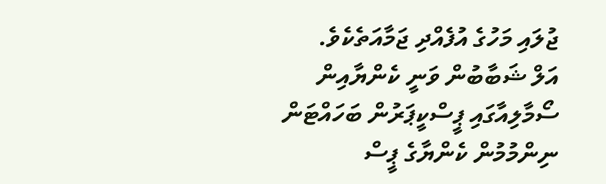ޖުލައި މަހުގެ އުފެއްދި ޖަމާއަތެކެވެ.
އަލް ޝަބާބުން ވަނީ ކެންޔާއިން ސޯމާލިއާގައި ޕީސްކީޕަރުން ބަހައްޓަން ނިންމުމުން ކެންޔާގެ ޕީސް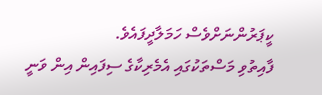ކީޕަރުންނަށްވެސް ހަމަލާދީފައެވެ.
ފާއިތުވި މަސްތަކުގައި އެމެރިކާގެ ސިފައިން އިން ވަނީ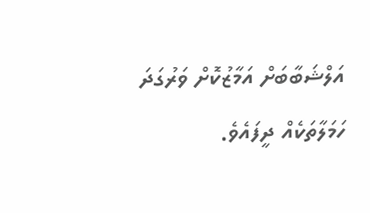އަލްޝަބާބަށް އަމާޒުކޮށް ވަރުގަދަ ހަމަލާތަކެއް ދީފައެވެ.